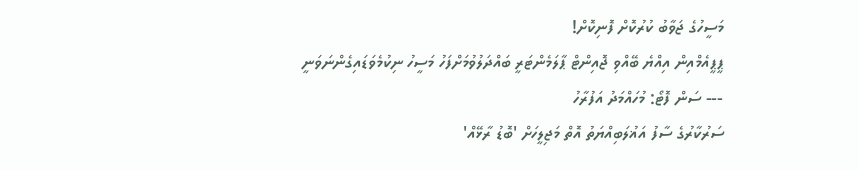މަސީހުގެ ޖަވާބު ކުރުކޮށް ފޮނިކޮށް!
ޕީޕީއެމްއިން އިއްޔެ ބޭއްވި ޖޮއިންޓް ޕާލަމެންޓަރީ ބައްދަލުވުމަށްފަހު މަސީހު ނިކުމެވަޑައިގެންނަވަނީ --- ސަން ފޮޓޯ: މުހައްމަދު އަފުރާހު
ސަރުކާރުގެ ސާފު އަޣުލަބިއްޔަތު އޮތް މަޖިލީހަށް 'ބޮޑު ރާޅޭއް'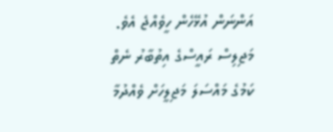އަންނަން އުޅޭހެން ހީވެއްޖެ އެވެ. މަޖިލިސް ރައީސްގެ އިތުބާރު ނެތް ކަމުގެ މައްސަލަ މަޖިލީހަށް ވެއްދުމާ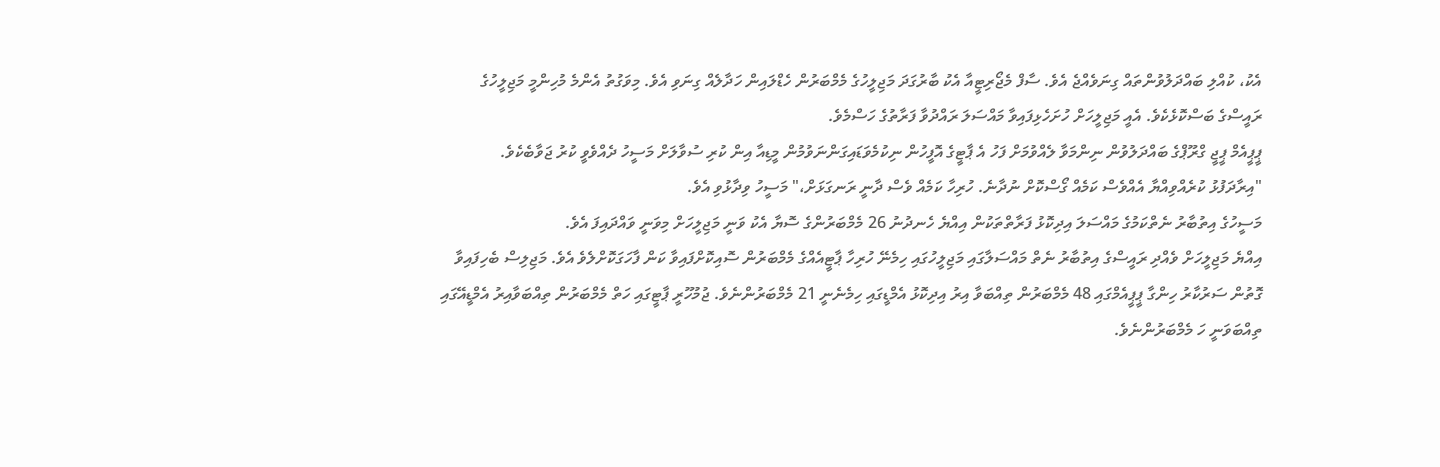އެކު، ކުއްލި ބައްދަލުވުންތައް ގިނަވެއްޖެ އެވެ. ސާފް މެޖޯރިޓީއާ އެކު ބާރުގަދަ މަޖިލީހުގެ މެމްބަރުން ހެޑްލައިން ހަދާލެއް ގިނަވި އެވެ. މިވަގުތު އެންމެ މުހިންމީ މަޖިލީހުގެ ރައީސްގެ ބަސްކޮޅެކެވެ. އެއީ މަޖިލީހަށް ހުށަހެޅިފައިވާ މައްސަލަ ރައްދުވާ ފަރާތުގެ ހަސްމެވެ.
ޕީޕީއެމް ޕީޖީ ގްރޫޕްގެ ބައްދަލުވުން ނިންމަވާ ލެއްވުމަށް ފަހު އެ ޕާޓީގެ އޮފީހުން ނިކުމެވަޑައިގަންނަވުމުން މީޑިއާ އިން ކުރި ސުވާލަށް މަސީހު ދެއްވެވީ ކުރު ޖަވާބެކެވެ.
"އިރާދަފުޅު ކުރެއްވިއްޔާ އެއްވެސް ކަމެއް ގޯސްކޮށް ނުދާނެ. ހުރިހާ ކަމެއް ވެސް ދާނީ ރަނގަޅަށް،" މަސީހު ވިދާޅުވި އެވެ.
މަސީހުގެ އިތުބާރު ނެތްކަމުގެ މައްސަލަ އިދިކޮޅު ފަރާތްތަކުން އިއްޔެ ހެނދުނު 26 މެމްބަރުންގެ ސޮޔާ އެކު ވަނީ މަޖިލީހަށް މިވަނީ ވައްދައިފަ އެވެ.
އިއްޔެ މަޖިލީހަށް ވެއްދި ރައީސްގެ އިތުބާރު ނެތް މައްސަލާގައި މަޖިލީހުގައި ހިމެނޭ ހުރިހާ ޕާޓީއެއްގެ މެމްބަރުން ސޮއިކޮށްފައިވާ ކަން ފާހަގަކޮށްލެވެ އެވެ. މަޖިލިސް ބެހިފައިވާ ގޮތުން ސަރުކާރު ހިންގާ ޕީޕީއެމްގައި 48 މެމްބަރުން ތިއްބަވާ އިރު އިދިކޮޅު އެމްޑީގައި ހިމެނެނީ 21 މެމްބަރުންނެވެ. ޖުމުހޫރީ ޕާޓީގައި ހަތް މެމްބަރުން ތިއްބަވާއިރު އެމްޑީއޭގައި ތިއްބަވަނީ ހަ މެމްބަރުންނެވެ.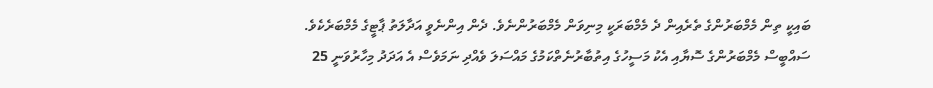ބައިކީ ތިން މެމްބަރުންގެ ތެރެއިން ދެ މެމްބަރަކީ މިނިވަން މެމްބަރުންނެވެ. ދެން އިންނެވީ އަދާލަތު ޕާޓީގެ މެމްބަރެކެވެ.
ސައްބީސް މެމްބަރުންގެ ސޮޔާއި އެކު މަސީހުގެ އިތުބާރުނެތްކަމުގެ މައްސަލަ ވެއްދި ނަމަވެސް އެ އަދަދު މިހާރުވަނީ 25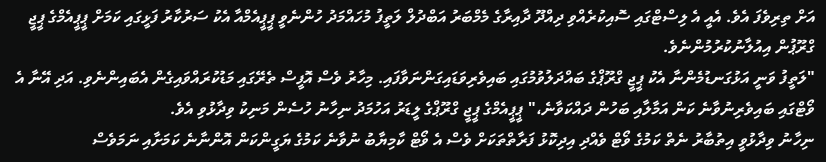އަށް ތިރިވެފަ އެވެ. އެއީ އެ ލިސްޓްގައި ސޮއިކުރެއްވި ދިއްދޫ ދާއިރާގެ މެމްބަރު އަބްދުލް ލަތީފު މުހައްމަދު ހުންނެވީ ޕީޕީއެމްއާ އެކު ސަރުކާރު ފަޅީގައި ކަމަށް ޕީޕީއެމްގެ ޕީޖީ ގްރޫޕުން އިއުލާނުކުރުމުންނެވެ.
"ލަތީފު ވަނީ އަޅުގަނޑުމެންނާ އެކު ޕީޖީ ގްރޫޕްގެ ބައްދަލުވުމުގައި ބައިވެރިވަޑައިގަންނަވާފައި. މިހާރު ވެސް އޮފީސް ތެރޭގައި މަޑުކުރައްވައިގެން އެބައިންނެވި. އަދި އޭނާ އެ ވޯޓްގައި ބައިވެރިނުވާނެ ކަން އަމާލާއި ބަހުން ދައްކަވާނެ،" ޕީޕީއެމްގެ ޕީޖީ ގްރޫޕްގެ ލީޑަރު އަހުމަދު ނިހާނު ހުސެން މަނިކު ވިދާޅުވި އެވެ.
ނިހާނު ވިދާޅުވީ އިތުބާރު ނެތް ކަމުގެ ވޯޓް ވެއްދި އިދިކޮޅު ފަރާތްތަކަށް ވެސް އެ ވޯޓް ކާމިޔާބު ނުވާނެ ކަމުގެ ޔަގީންކަން އޮންނާނެ ކަމަށާއި ނަމަވެސް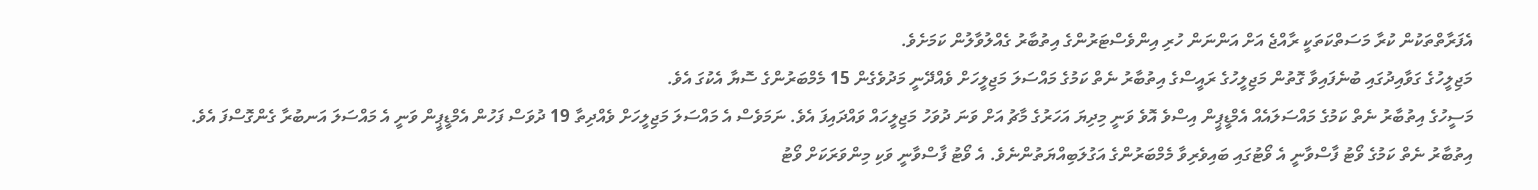އެފަރާތްތަކުން ކުރާ މަސަތްކަތަކީ ރާއްޖެ އަށް އަންނަން ހުރި އިންވެސްޓަރުންގެ އިތުބާރު ގެއްލުވާލުން ކަމަށެވެ.
މަޖިލީހުގެ ގަވާއިދުގައި ބުނެފައިވާ ގޮތުން މަޖިލީހުގެ ރައީސްގެ އިތުބާރު ނެތް ކަމުގެ މައްސަލަ މަޖިލީހަށް ވެއްދޭނީ މަދުވެގެން 15 މެމްބަރުންގެ ސޮޔާ އެކުގަ އެވެ.
މަސީހުގެ އިތުބާރު ނެތް ކަމުގެ މައްސަލައެއް އެމްޑީޕީން އިސްވެ އޮވެ ވަނީ މިދިޔަ އަހަރުގެ މާޗު އަށް ވަނަ ދުވަހު މަޖިލީހައް ވައްދައިފަ އެވެ. ނަމަވެސް އެ މައްސަލަ މަޖިލީހަށް ވެއްދިތާ 19 ދުވަސް ފަހުން އެމްޑީޕީން ވަނީ އެ މައްސަލަ އަނބުރާ ގެންގޮސްފަ އެވެ.
އިތުބާރު ނެތް ކަމުގެ ވޯޓު ފާސްވާނީ އެ ވޯޓުގައި ބައިވެރިވާ މެމްބަރުންގެ އަގުލަބިއްޔަތުންނެވެ. އެ ވޯޓު ފާސްވާނީ ވަކި މިންވަރަކަށް ވޯޓު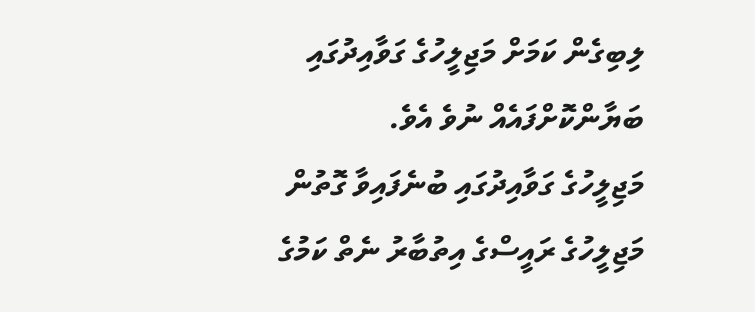ލިބިގެން ކަމަށް މަޖިލީހުގެ ގަވާއިދުގައި ބަޔާންކޮށްފައެއް ނުވެ އެވެ.
މަޖިލީހުގެ ގަވާއިދުގައި ބުނެފައިވާ ގޮތުން މަޖިލީހުގެ ރައީސްގެ އިތުބާރު ނެތް ކަމުގެ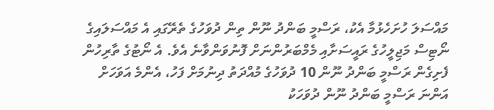މައްސަލަ ހުށަހެޅުމާ އެކު، ރަސްމީ ބަންދު ނޫން ތިން ދުވަހުގެ ތެރޭގައި އެ މައްސަލައިގެ ނޯޓިސް މަޖިލީހުގެ ރައީސަށާއި މެމްބަރުންނަށް ފޮނުވަންވާނެ އެވެ. އެ ނޯޓުގެ ތާރިހުން ފެށިގެން ރަސްމީ ބަންދު ނޫން 10 ދުވަހުގެ މުއްދަތު ދިނުމަށް ފަހު، އެންމެ އަވަހަށް އަންނަ ރަސްމީ ބަންދު ނޫން ދުވަހަކު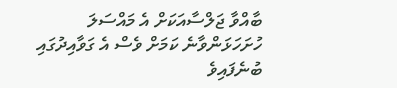ބާއްވާ ޖަލްސާއަކަށް އެ މައްސަލަ ހުށަހަޅަންވާނެ ކަމަށް ވެސް އެ ގަވާއިދުގައި ބުނެފައިވެ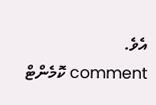އެވެ.
comment ކޮމެންޓް